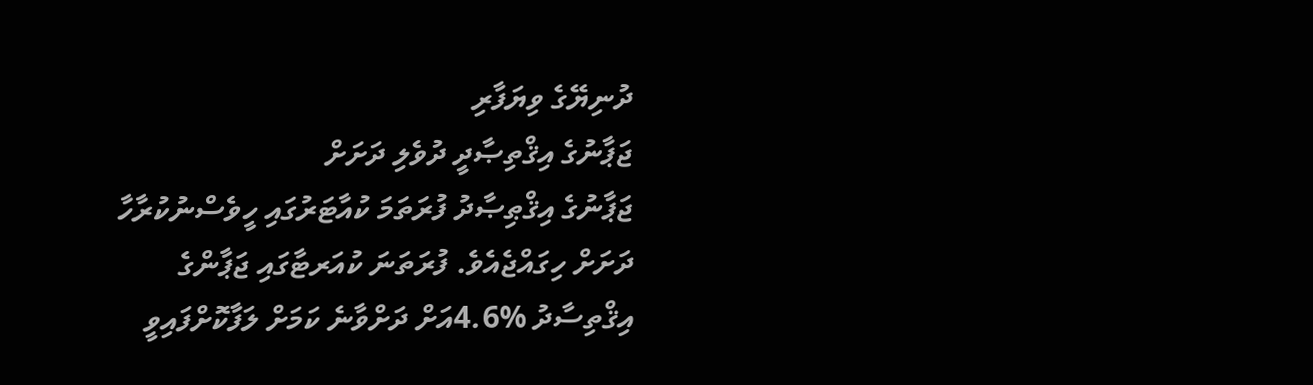ދުނިޔޭގެ ވިޔަފާރި
ޖަޕާނުގެ އިޤްތިޞާދީ ދުވެލި ދަށަށް
ޖަޕާނުގެ އިޤްޠިޞާދު ފުރަތަމަ ކުއާޓަރުގައި ހީވެސްނުކުރާހާ ދަށަށް ހިގައްޖެއެވެ. ފުރަތަނަ ކުއަރޓާގައި ޖަޕާންގެ އިޤްތިސާދު %4.6އަށް ދަށްވާނެ ކަމަށް ލަފާކޮށްފައިވީ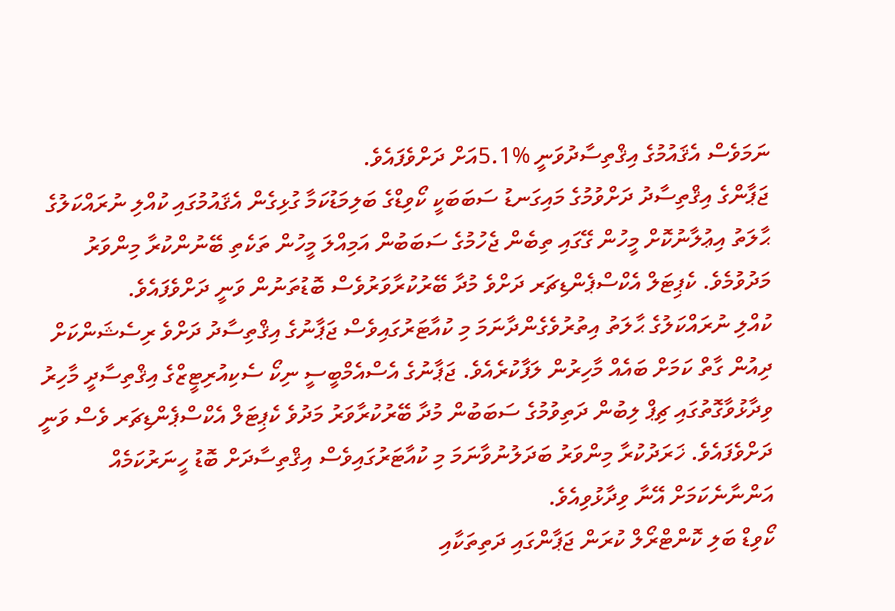ނަމަވެސް އެޤައުމުގެ އިޤްތިސާދުވަނީ %5.1އަށް ދަށްވެފައެވެ.
ޖަޕާންގެ އިޤްތިސާދު ދަށްވުމުގެ މައިގަނޑު ސަބަބަކީ ކޯވިޑްގެ ބަލިމަޑުކަމާ ގުޅިގެން އެޤައުމުގައި ކުއްލި ނުރައްކަލުގެ ޙާލަތު އިޢުލާނުކޮށް މީހުން ގޭގައި ތިބެން ޖެހުމުގެ ސަބަބުން އަމިއްލަ މީހުން ތަކެތި ބޭނުންކުރާ މިންވަރު މަދުވުމެވެ. ކެޕިޓަލް އެކްސްޕެންޑިޗަރ ދަށްވެ މުދާ ބޭރުކުރާވަރުވެސް ބޮޑުތަނުން ވަނީ ދަށްވެފައެވެ.
ކުއްލި ނުރައްކަލުގެ ޙާލަތު އިތުރުވެގެންދާނަމަ މި ކުއާޓަރުގައިވެސް ޖަޕާނުގެ އިޤްތިސާދު ދަށްވެ ރިސެޝަންކަށް ދިއުން ގާތް ކަމަށް ބައެއް މާހިރުން ލަފާކުރެއެވެ. ޖަޕާނުގެ އެސްއެމްބީސީ ނިކޯ ސެކިއުރިޓީޒްގެ އިޤްތިސާދީ މާހިރު ވިދާޅުވާގޮތުގައި ޗިޕް ލިބުން ދަތިވުމުގެ ސަބަބުން މުދާ ބޭރުކުރާވަރު މަދުވެ ކެޕިޓަލް އެކްސްޕެންޑިޗަރ ވެސް ވަނީ ދަށްވެފައެވެ. ޚަރަދުކުރާ މިންވަރު ބަދަލުނުވާނަމަ މި ކުއާޓަރުގައިވެސް އިޤްތިސާދަށް ބޮޑު ހީނަރުކަމެއް އަންނާނެކަމަށް އޭނާ ވިދާޅުވިއެވެ.
ކޯވިޑް ބަލި ކޮންޓްރޯލް ކުރަން ޖަޕާންގައި ދަތިތަކާއި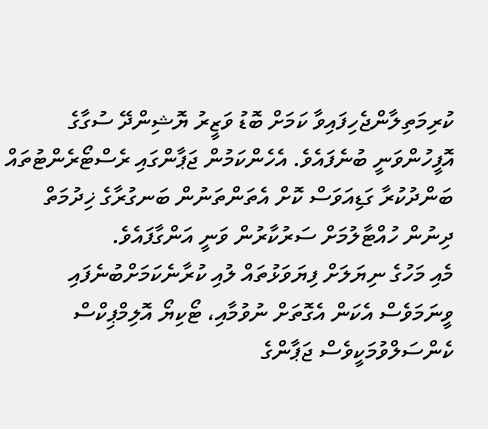ކުރިމަތިލާންޖެހިފައިވާ ކަމަށް ބޮޑު ވަޒީރު ޔޮޝިންދޭ ސުގާގެ އޮފީހުންވަނީ ބުނެފައެވެ. އެހެންކަމުން ޖަޕާންގައި ރެސްޓޯރެންޓުތައް ބަންދުކުރާ ގަޑިއަވަސް ކޮށް އެތަންތަނުން ބަނގުރާގެ ޚިދުމަތް ދިނުން ހުއްޓާލުމަށް ސަރުކާރުން ވަނީ އަންގާފައެވެ.
މެއި މަހުގެ ނިޔަލަށް ފިޔަވަޅުތައް ލުއި ކުރާނެކަމަށްބުނެފައި ވީނަމަވެސް އެކަން އެގޮތަށް ނުވުމާއި، ޓޯކިޔޯ އޮލިމްޕިކްސް ކެންސަލްވުމަކީވެސް ޖަޕާންގެ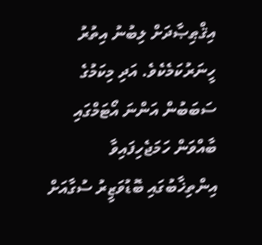އިޤްޠިޞާދަށް ލިބުނު އިތުރު ހީނަރުކަމެކެވެ. އަދި މިކަމުގެ ސަބަބުން އަންނަ އޯޓަމްގައި ބާއްވަން ހަމަޖެހިފައިވާ އިންތިޚާބުގައި ބޮޑުވަޒީރު ސުގާއަށް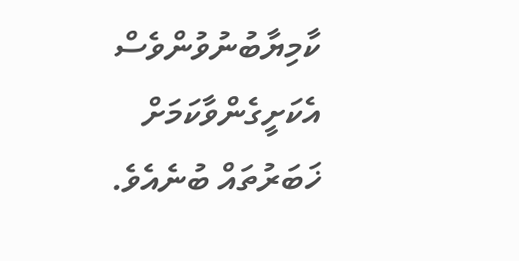ކާމިޔާބުނުވުންވެސް އެކަށީގެންވާކަމަށް ޚަބަރުތައް ބުނެއެވެ.